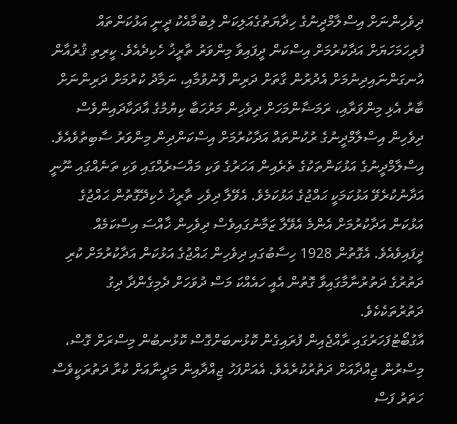ދިވެހިންނަށް އިސްލާމްދީނުގެ ހިދާޔަތުގެއަލިކަން ލިބުމާއެކު ދީނީ އަޅުކަންތައް ފުރިހަމަހަޔަށް އަދާކުރުމަށް އިސްކަން ދީފައިވާ މިންވަރު ތާރީޚު ހެކިދެއެވެ. ކީރިތި ޤުރުއާން އުނގަންނައިދިނުމަށް އެދުރުން ގާތަށް ދަރިން ފޮނުވުމާއި، ނަމާދު ކުރުމަށް ދަރިންނަށް ބާރު އެޅި މިންވަރާއި، ރަމަޟާންމަހަށް ދިވެހިން މަރުހަބާ ކިޔުމުގެ އާދަކާދައިންވެސް ދިވެހިން އިސްލާމްދީނުގެ ރުކުންތައް އަދާކުރުމަށް އިސްކަންދިން މިންވަރު ސާބިތުވެއެވެ.
އިސްލާމްދީނުގެ އަޅުކަންތަކުގެ ތެރެއިން އަހަރުގެ ވަކި މައްސަރެއްގައި ވަކި ތަނެއްގައި ނޫނީ އަދާނުކުރެވޭ އަޅުކަމަކީ ޙައްޖުގެ އަޅުކަމެވެ. އެވޭލާ ދިވެހި ތާރީޚު ހެކިދޭގޮތުން ޙައްޖުގެ އަޅުކަން އަދާކުރުމަށް އެންމެ އެވޭލާ ޒަމާނުގައިވެސް ދިވެހިން ޚާއްސަ އިސްކަމެއް ދީފައިވެއެވެ. އެގޮތުން 1928 ހިސާބުގައި ދިވެހިން ޙައްޖުގެ އަޅުކަން އަދާކުރުމަށް ކުރި ދަތުރުގެ ދަތުރުނާމާގައިވާ ގޮތުން އެއީ ހައެއްކަ މަސް ދުވަހަށް ދެމިގެންދާ ދިގު ދަތުރުތަކެކެވެ.
އާގުބޯޓުފަހަރުގައި ރާއްޖެއިން ފުރައިގެން ކޮޅުނބަށްގޮސް ކޮޅުނބުން މިސްރަށް ގޮސް، މިސްރުން ޖިއްދާއަށް ދަތުރުކުރެއެވެ. އެއަށްފަހު ޖިއްދާއިން މަދީނާއަށް ކުރާ ދަތުރަކީވެސް ހަތަރު ފަސް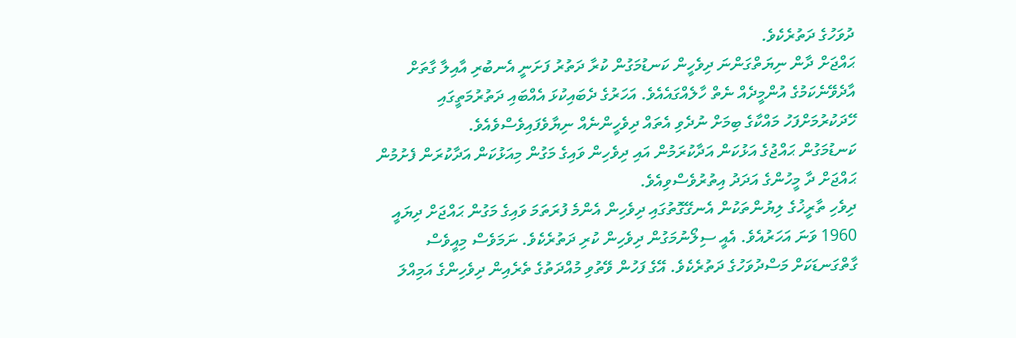ދުވަހުގެ ދަތުރެކެވެ.
ޙައްޖަށް ދާން ނިޔަތްގަންނަ ދިވެހީން ކަނޑުމަގުން ކުރާ ދަތުރު ފަށަނީ އެނބުރި އާއިލާ ގާތަށް އާދެވޭނެކަމުގެ އުންމީދެއް ނެތް ހާލެއްގައެއެވެ. އަހަރުގެ ދެބައިކުޅަ އެއްބައި ދަތުރުމަތީގައި ހޭދަކުރުމަށްފަހު މައްކާގެ ބިމަށް ނުދެވި އެތައް ދިވެހީންނެއް ނިޔާވެފައިވެސްވެއެވެ.
ކަނޑުމަގުން ޙައްޖުގެ އަޅުކަން އަދާކުރަމުން އައި ދިވެހިން ވައިގެ މަގުން މިއަޅުކަން އަދާކުރަން ފެށުމުން ޙައްޖަށް ދާ މީހުންގެ އަދަދު އިތުރުވެސްވިއެވެ.
ދިވެހި ތާރީޚުގެ ލިޔުންތަކުން އެނގޭގޮތުގައި ދިވެހިން އެންމެ ފުރަތަމަ ވައިގެ މަގުން ޙައްޖަށް ދިޔައީ 1960 ވަނަ އަހަރުއެވެ. އެއީ ސިލޯނުމަގުން ދިވެހިން ކުރި ދަތުރެކެވެ. ނަމަވެސް މިއީވެސް ގާތްގަނޑަކަށް މަސްދުވަހުގެ ދަތުރެކެވެ. އޭގެ ފަހުން ވޭތުވި މުއްދަތުގެ ތެރެއިން ދިވެހިންގެ އަމިއްލަ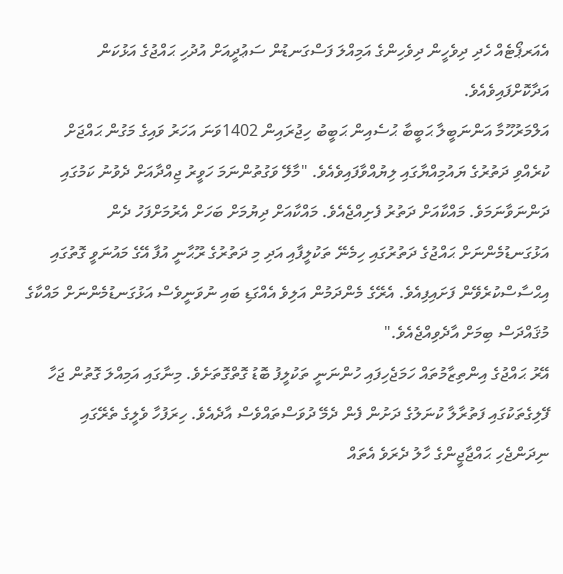އެއަރޕޯޓެއް ހެދި ދިވެހީން ދިވެހިންގެ އަމިއްލަ ފަސްގަނޑުން ސަޢުދީއަށް އުދުހި ޙައްޖުގެ އަޅުކަން އަދާކޮށްފައިވެއެވެ.
އަލްމަރުހޫމާ އަންނަބީލާ ޙަބީބާ ޙުސެއިން ޙަބީބު ހިޖުރައިން 1402ވަނަ އަހަރު ވައިގެ މަގުން ޙައްޖަށް ކުރެއްވި ދަތުރުގެ ޔައުމިއްޔާގައި ލިޔުއްވާފައިވެއެވެ. "މާލޭ ވަގުތުންނަމަ ހަވީރު ޖިއްދާއަށް ދެވުނު ކަމުގައި ދަންނަވާނަމަވެ. މައްކާއަށް ދަތުރު ފެށިއްޖެއެވެ. މައްކާއަށް ދިޔުމަށް ބަހަށް އެރުމަށްފަހު ދެން އަޅުގަނޑުމެންނަށް ޙައްޖުގެ ދަތުރުގައި ހިމެނޭ ތަކުލީފާއި އަދި މި ދަތުރުގެ ރޫޙާނީ އުފާ އޭގެ މައުނަވީ ގޮތުގައި އިޙްސާސްކުރެވޭން ފަށައިފިއެވެ. އެރޭގެ މެންދަމުން އަލިވެ އެއްގަޑި ބައި ނުވަނީވެސް އަޅުގަނޑުމެންނަށް މައްކާގެ މުޤައްދަސް ބިމަށް އާދެވިއްޖެއެވެ."
އޭރު ޙައްޖުގެ އިންތިޒާމުތައް ހަމަޖެހިފައި ހުންނަނީ ތަކުލީފު ބޮޑު ގޮތްގޮތަށެވެ. މިނާގައި އަމިއްލަ ގޮތުން ޖަހާ ފޭލިގެތަކުގައި ފަތުރާލާ ކުނަލުގެ ދަށުން ފެން ދެމޭ ދުވަސްތައްވެސް އާދެއެވެ. ހިރަފުހާ ވެލީގެ ތެރޭގައި ނިދަންޖެހި ޙައްޖާޖީންގެ ހާލު ދެރަވެ އެތައް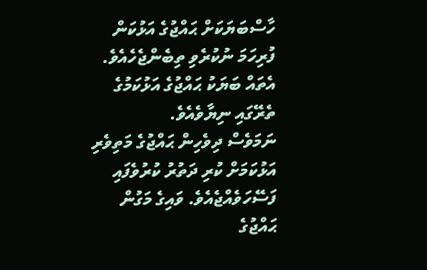ހާސްބަޔަކަށް ޙައްޖުގެ އަޅުކަން ފުރިހަމަ ނުކުރެވި ތިބެންޖެހެއެވެ. އެތައް ބަޔަކު ޙައްޖުގެ އަޅުކަމުގެ ތެރޭގައި ނިޔާވެއެވެ.
ނަމަވެސް ދިވެހިން ޙައްޖުގެ މަތިވެރި އަޅުކަމަށް ކުރި ދަތުރު ކުރުވެފައި ފަސޭހަވެއްޖެއެވެ. ވައިގެ މަގުން ޙައްޖުގެ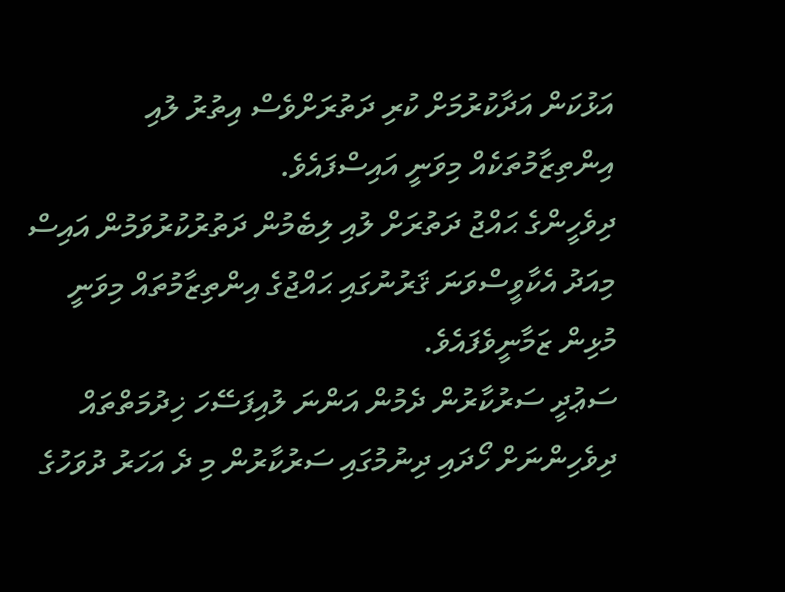އަޅުކަން އަދާކުރުމަށް ކުރި ދަތުރަށްވެސް އިތުރު ލުއި އިންތިޒާމުތަކެއް މިވަނީ އައިސްފައެވެ.
ދިވެހީންގެ ޙައްޖު ދަތުރަށް ލުއި ލިބެމުން ދަތުރުކުރުވަމުން އައިސް މިއަދު އެކާވީސްވަނަ ޤަރުނުގައި ޙައްޖުގެ އިންތިޒާމުތައް މިވަނީ މުޅިން ޒަމާނީވެފައެވެ.
ސަޢުދީ ސަރުކާރުން ދެމުން އަންނަ ލުއިފަސޭހަ ޚިދުމަތްތައް ދިވެހިންނަށް ހޯދައި ދިނުމުގައި ސަރުކާރުން މި ދެ އަހަރު ދުވަހުގެ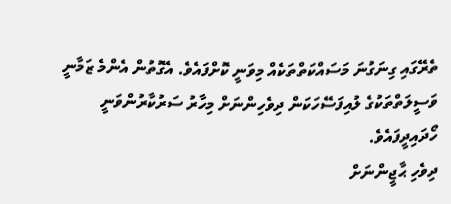ތެރޭގައި ގިނަގުނަ މަސައްކަތްތަކެއް މިވަނީ ކޮށްފައެވެ. އެގޮތުން އެންމެ ޒަމާނީ ވަސީލަތްތަކުގެ ލުއިފަސޭހަކަން ދިވެހިންނަށް މިހާރު ސަރުކާރުންވަނީ ހޯދައިދީފައެވެ.
ދިވެހި ޙާޖީންނަށް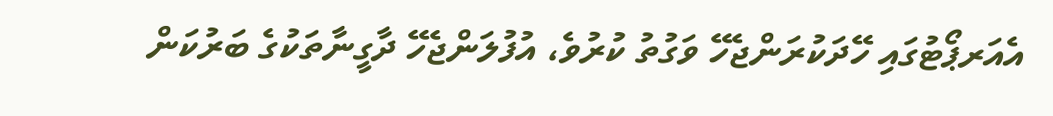އެއަރޕޯޓުގައި ހޭދަކުރަންޖެހޭ ވަގުތު ކުރުވެ، އުފުލަންޖެހޭ ދާގީނާތަކުގެ ބަރުކަން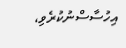އިހުސާސްނުކުރެވި،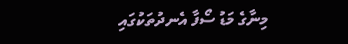މިނާގެ މަޑު ސޯފާ އެނދުތަކުގައި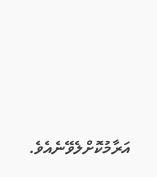އަރާމުކޮށްލެވޭނެއެވެ.